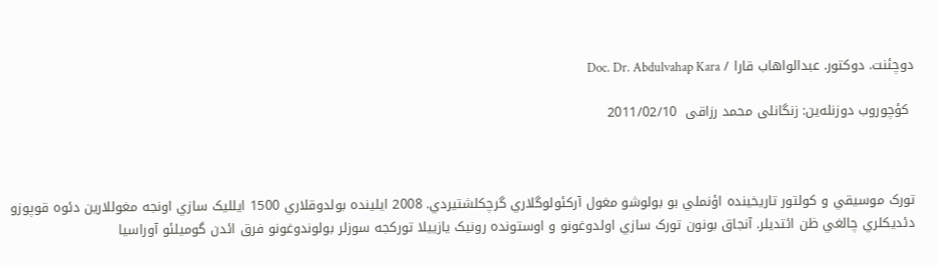دوچئنت. دوکتور. عبدالواهاب قارا / Doc. Dr. Abdulvahap Kara

 کؤچوروب دوزنله‌ین: زنگانلی محمد رزاقی  2011/02/10



تورک موسيقي و کولتور تاريخينده اؤنملي بو بولوشو مغول آرکئولوگلاري گرچکلشتيردي. 2008 ايلينده بولدوقلاري 1500 ايلليک سازي اونجه مغوللارين دئوه قوپوزو دئديکلري چالغي ظن ائتديلر. آنجاق بونون تورک سازي اولدوغونو و اوستونده رونيک يازييلا تورکجه سوزلر بولوندوغونو فرق ائدن گوميلئو آوراسيا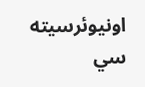اونيوئرسيته سي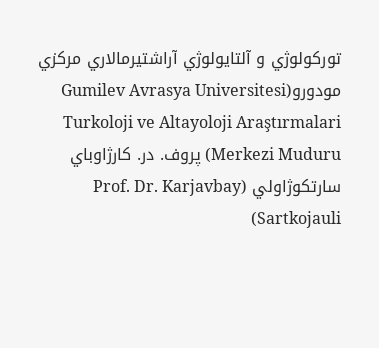تورکولوژي و آلتايولوژي آراشتيرمالاري مرکزي مودورو(Gumilev Avrasya Universitesi Turkoloji ve Altayoloji Araştırmalari Merkezi Muduru) پروف. در. کارژاوباي سارتکوژاولي (Prof. Dr. Karjavbay Sartkojauli)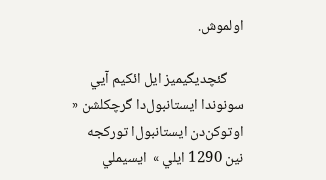اولموش.

     گئچديگيميز ايل ائکيم آيي سونوندا ايستانبول‌دا گرچکلشن « اوتوکن‌دن ايستانبول‌ا تورکجه نين 1290 ايلي »  ایسيملي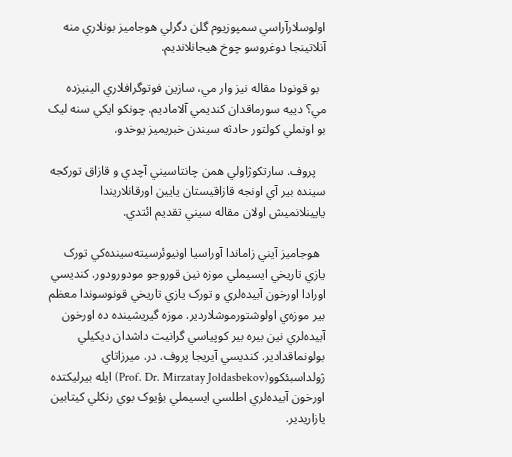اولوسلارآراسي سمپوزيوم گلن دگرلي هوجاميز بونلاري منه آنلاتينجا دوغروسو چوخ هيجانلانديم.

  بو قونودا مقاله نيز وار مي، سازين فوتوگرافلاري الينيزده مي؟ دييه سورماقدان کنديمي آلاماديم. چونکو ايکي سنه ليک بو اونملي کولتور حادثه سيندن خبريميز يوخدو.

   پروف. سارتکوژاولي همن چانتاسيني آچدي و قازاق تورکجه سينده بير آي اونجه قازاقيستان يايين اورقانلاريندا يايينلانميش اولان مقاله سيني تقديم ائتدي.

  هوجاميز آيني زاماندا آوراسيا اونيوئرسيته‌سينده‌کي تورک يازي تاريخي ايسيملي موزه نين قوروجو مودورودور. کنديسي اورادا اورخون آبيده‌لري و تورک يازي تاريخي قونوسوندا معظم بير موزه‌ي اولوشتورموشلاردير. موزه گيريشينده ده اورخون آبيده‌لري نين بيره بير کوپياسي گرانيت داشدان ديکيلي بولونماقدادير. کنديسي آيريجا پروف. در. ميرزاتاي ژولداسبئکوو(Prof. Dr. Mirzatay Joldasbekov) ايله بيرليکتده اورخون آبيده‌لري اطلسي ايسيملي بؤيوک بوي رنکلي کيتابين يازاريدير.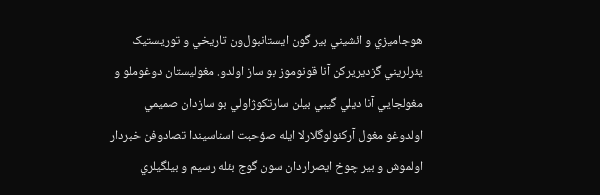هوجاميزي و ائشيني بير گون ايستانبول‌ون تاريخي و توريستيک يئرلريني گزديريرکن آنا قونوموز بو ساز اولدو. مغوليستان دوغوملو و مغولجايي آنا ديلي گيبي بيلن سارتکوژاولي بو سازدان صميمي اولدوغو مغول آرکئولوگلارلا ايله صؤحبت اسناسيندا تصادوفن خبردار اولموش و بير چوخ ايصراردان سون گوج بئله رسيم و بيلگيلري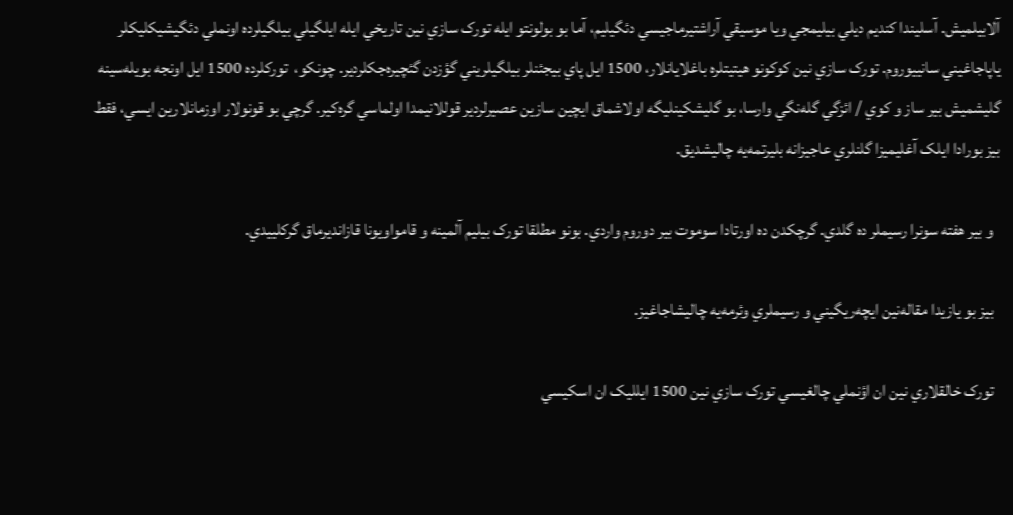آلابيلميش. آسليندا کنديم ديلي بيليمجي ويا موسيقي آراشتيرماجيسي دئگيليم، آما بو بولونتو ايله تورک سازي نين تاريخي ايله ايلگيلي بيلگيلرده اونملي دئگيشيکليکلر ياپاجاغيني سانييوروم. تورک سازي نين کوکونو هيتيتلره باغلايانلار، 1500 ايل پاي بيجئنلر بيلگيلريني گؤزدن گئچيره‌جکلردير. چونکو،  تورکلرده 1500 ايل اونجه بويله‌سينه گليشميش بير ساز و کوي / ائزگي گله‌نگي وارسا، بو گليشکينليگه اولاشماق ايچين سازين عصيرلردير قوللانيمدا اولماسي گره‌کير. گرچي بو قونولار اوزمانلارين ايسي، فقط بيز بورادا ايلک آغليميزا گلنلري عاجيزانه بليرتمه‌يه چاليشديق.

  و بير هفته سونرا رسيملر ده گلدي. گرچکدن ده اورتادا سوموت بير دوروم واردي. بونو مطلقا تورک بيليم آلمينه و قامواويونا قازانديرماق گرکلييدي.

  بيز بو يازيدا مقاله‌نين ايچه‌ريگيني و رسيملري وئرمه‌يه چاليشاجاغيز.

  تورک خالقلاري نين ان اؤنملي چالغيسي تورک سازي نين 1500 ايلليک ان اسکيسي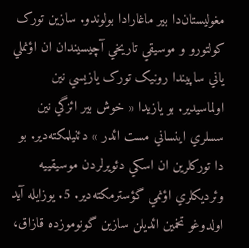مغوليستان‌دا بير ماغارادا بولوندو. سازين تورک کولتورو و موسيقي تاريخي آچيسيندان ان اؤنملي ياني ساپيندا رونيک تورک يازيسي نين اولماسيدير. بو يازيدا « خوش بير ائزگي نين سسلري اينساني مست ائدر » دئنيلمکته‌دير. بو دا تورکلرين ان اسکي دئويرلردن موسيقييه وئرديکلري اؤنمي گؤسترمکته‌دير. 5. يوزايله آيد اولدوغو تخمين ائديلن سازين گونوموزده قازاق،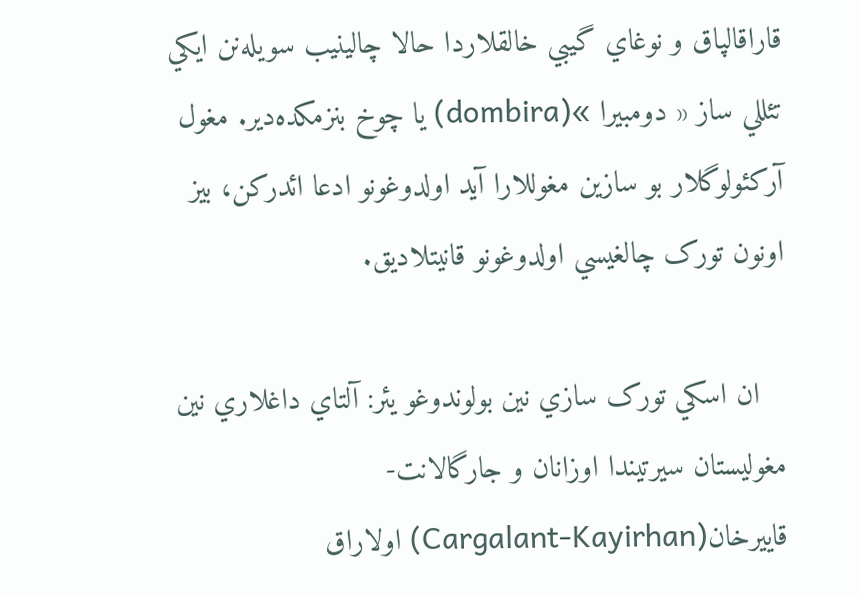قاراقالپاق و نوغاي گيبي خالقلاردا حالا چالينيب سويله‌نن ايکي تئللي ساز « دومبيرا »(dombira) يا چوخ بنزمکده‌دير. مغول آرکئولوگلار بو سازين مغوللارا آيد اولدوغونو ادعا ائدرکن، بيز اونون تورک چالغيسي اولدوغونو قانيتلاديق.

   ان اسکي تورک سازي نين بولوندوغو يئر: آلتاي داغلاري نين مغوليستان سيرتيندا اوزانان و جارگالانت-قاييرخان(Cargalant-Kayirhan) اولاراق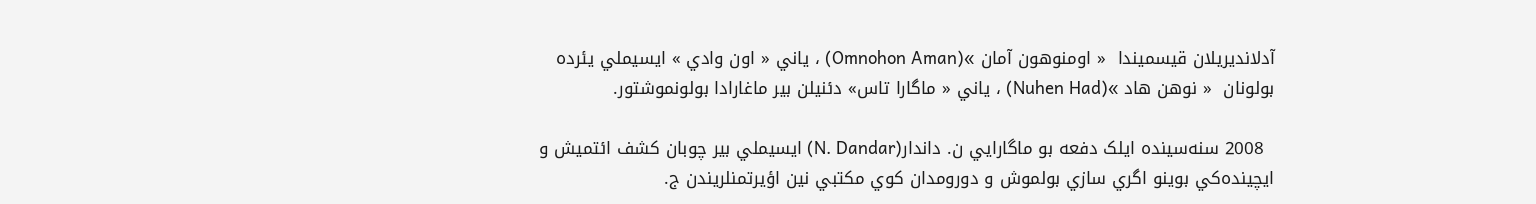آدلانديريلان قيسميندا  « اومنوهون آمان »(Omnohon Aman) ، ياني « اون وادي » ايسيملي يئرده بولونان  « نوهن هاد »(Nuhen Had) ، ياني « ماگارا تاس» دئنيلن بير ماغارادا بولونموشتور.

  2008 سنه‌سينده ايلک دفعه بو ماگارايي ن. داندار(N. Dandar) ايسيملي بير چوبان کشف ائتميش و ايچينده‌کي بوينو اگري سازي بولموش و دورومدان کوي مکتبي نين اؤیرتمنلريندن ج.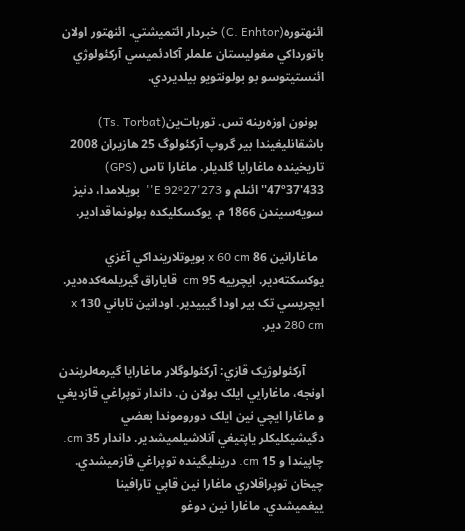ائنهتوره(C. Enhtor) خبردار ائتميشتي. ائنهتور اولان باتور‌داکي مغوليستان علملر آکادئميسي آرکئولوژي ائنستيتوسو بو بولونتويو بيلديردي.

  بونون اوزه‌رينه تس. توربات‌ين(Ts. Torbat) باشقانليغيندا بير گروپ آرکئولوگ 25 هازيران 2008 تاريخينده ماغارايا گلديلر. ماغارا تاس (GPS) 47º37'433'' ائنلم و Е 92º27'273''  بويلامدا، دنيز سويه‌سيندن 1866 م. يوکسکليکده بولونماقدادير.

  ماغارانين 86 x 60 cm بويوتلارينداکي آغزي يوکسکته‌دير. ايچرييه 95 cm  قاياراق گيريلمه‌کده‌دير. ايچريسي تک بير اودا گيبيدير. اودانين تاباني 130 x 280 cm دير.

      آرکئولوژيک قازي: آرکئولوگلار ماغارايا گيرمه‌لريندن اونجه، ماغارايي ايلک بولان ن. داندار توپراغي قازديغي و ماغارا ايچي نين ايلک دوروموندا بعضي دگيشيکليکلر ياپتيغي آنلاشيلميشدير. داندار 35 cm. چاپيندا و 15 cm. درينليگينده توپراغي قازميشدي. چيخان توپراقلاري ماغارا نين قاپي تارافينا ييغميشدي. ماغارا نين دوغو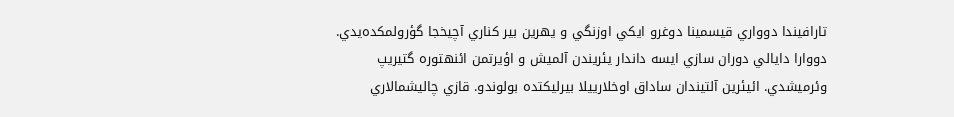تارافيندا دوواري قيسمينا دوغرو ايکي اوزنگي و یهرین بير کناري آچيخجا گؤرولمکده‌يدي. دووارا دايالي دوران سازي ايسه داندار يئريندن آلميش و اؤیرتمن ائنهتوره گتيريپ وئرميشدي. ائيئرين آلتيندان ساداق اوخلارييلا بيرليکتده بولوندو. قازي چاليشمالاري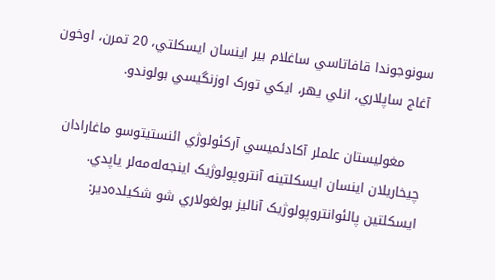سونوجوندا قافاتاسي ساغلام بير اينسان ايسکلتي، 20 تمرن، اوخون آغاج ساپلاري، انلي یهر، ايکي تورک اوزنگيسي بولوندو.

    مغوليستان علملر آکادئميسي آرکئولوژي ائنستيتوسو ماغارادان چيخاريلان اينسان ايسکلتينه آنتروپولوژيک اينجه‌له‌مه‌لر ياپدي. ايسکلتين پالئوانتروپولوژيک آناليز بولغولاري شو شکيلده‌دير: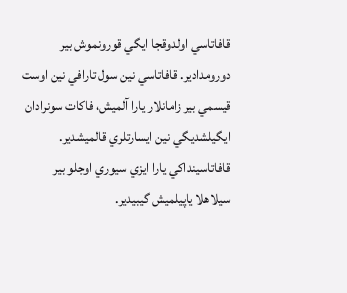قافاتاسي اولدوقجا ايگي قورونموش بير دورومدادير. قافاتاسي نين سول تارافي نين اوست قيسمي بير زامانلار يارا آلميش، فاکات سونرادان ايگيلشديگي نين ايسارتلري قالميشدير. قافاتاسينداکي يارا ايزي سيوري اوجلو بير سيلاهلا ياپيلميش گيبيدير.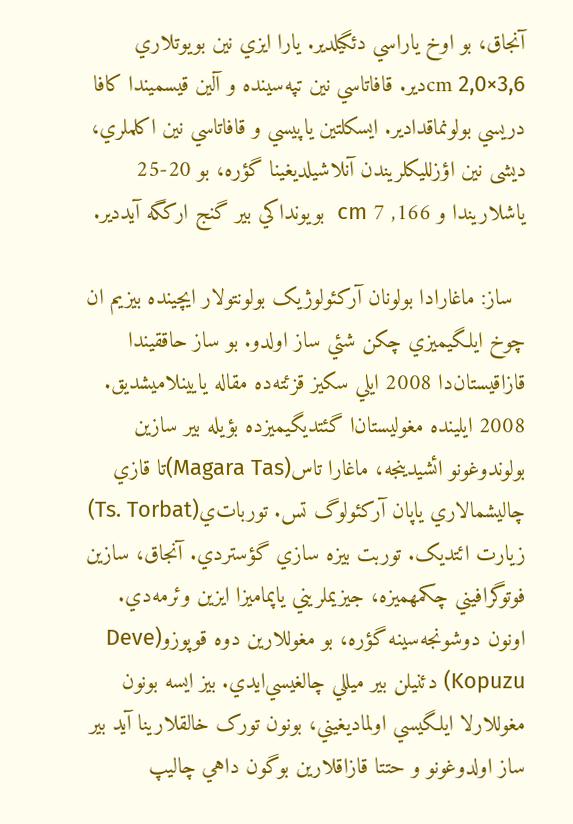آنجاق، بو اوخ ياراسي دئگيلدير. يارا ايزي نين بويوتلاري 3,6×2,0 cmدير. قافاتاسي نين تپه‌سينده و آلين قيسميندا کافا دريسي بولونماقدادير. ايسکلتين ياپيسي و قافاتاسي نين اکلملري، ديشی نين اؤزلليکلريندن آنلاشيلديغينا گؤره، بو 20-25 ياشلاريندا و 166, 7 cm  بويونداکي بير گنج ارکگه آيددير.

  ساز: ماغارادا بولونان آرکئولوژيک بولونتولار ايچينده بيزيم ان چوخ ايلگيميزي چکن شئي ساز اولدو. بو ساز حاققيندا قازاقيستان‌دا 2008 ايلي سکيز قزئته‌ده مقاله يايينلاميشدیق. 2008 ايلينده مغوليستان‌ا گئتديگيميزده بؤيله بير سازين بولوندوغونو ائشیدینجه، ماغارا تاس(Magara Tas)تا قازي چاليشمالاري ياپان آرکئولوگ تس. توربات‌ي(Ts. Torbat) زيارت ائتديک. توربت بيزه سازي گؤستردي. آنجاق، سازين فوتوگرافيني چکمهميزه، جيزيملريني ياپماميزا ايزين وئرمه‌دي. اونون دوشونجه‌سينه گؤره، بو مغوللارين دوه قوپوزو(Deve Kopuzu) دئنيلن بير ميللي چالغيسي‌ايدي. بيز ايسه بونون مغوللارلا ايلگيسي اولماديغيني، بونون تورک خالقلارينا آيد بير ساز اولدوغونو و حتتا قازاقلارين بوگون داهي چاليپ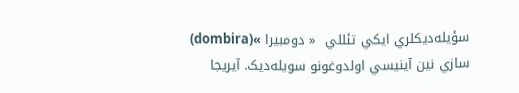سؤيله‌ديکلري ايکي تئللي  « دومبيرا »(dombira)  سازي نين آينيسي اولدوغونو سويله‌ديک. آيريجا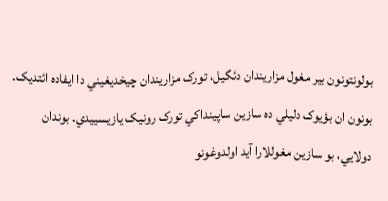بولونتونون بير مغول مزاريندان دئگيل، تورک مزاريندان چيخديغيني دا ايفاده ائتديک. بونون ان بؤيوک دليلي ده سازين ساپينداکي تورک رونيک يازيسييدي. بوندان دولايي، بو سازين مغوللارا آيد اولدوغونو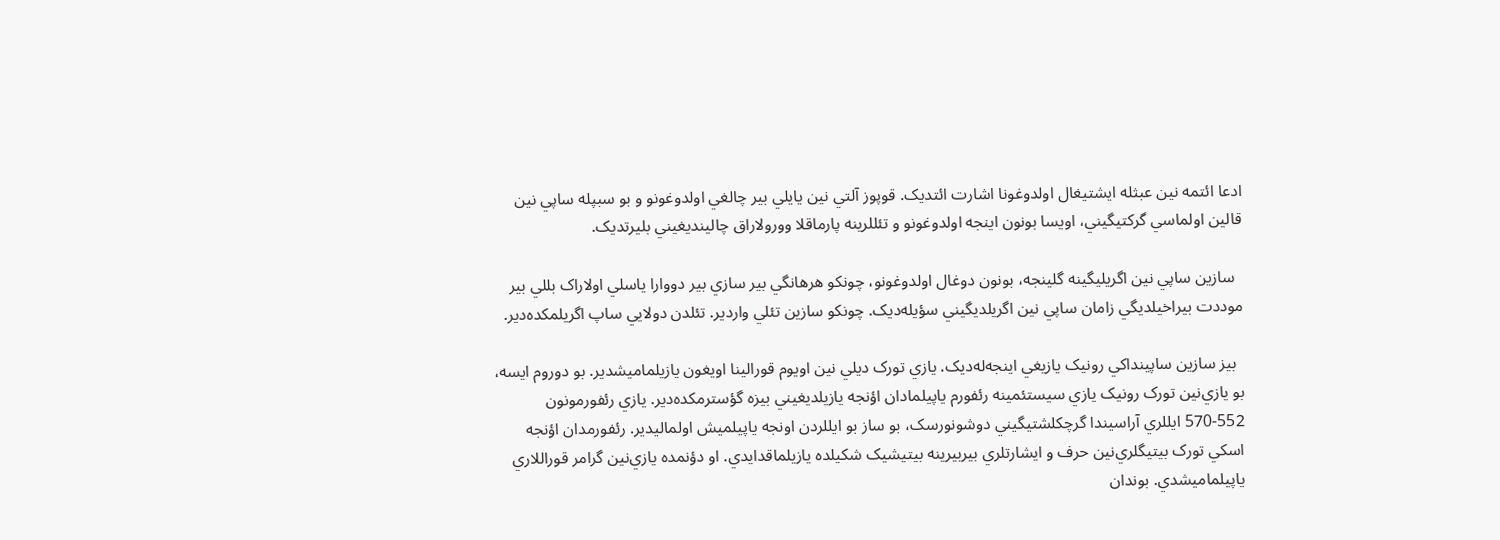ادعا ائتمه نين عبثله ايشتيغال اولدوغونا اشارت ائتديک. قوپوز آلتي نين يايلي بير چالغي اولدوغونو و بو سبپله ساپي نين قالين اولماسي گرکتيگيني، اويسا بونون اينجه اولدوغونو و تئللرينه پارماقلا وورولاراق چالينديغيني بليرتديک.

  سازين ساپي نين اگريليگينه گلينجه، بونون دوغال اولدوغونو، چونکو هرهانگي بير سازي بير دووارا ياسلي اولاراک بللي بير موددت بيراخيلديگي زامان ساپي نين اگريلديگيني سؤيله‌ديک. چونکو سازين تئلي واردير. تئلدن دولايي ساپ اگريلمکده‌دير.

  بيز سازين ساپينداکي رونيک يازيغي اينجه‌له‌ديک. يازي تورک ديلي نين اويوم قورالينا اويغون يازيلماميشدير. بو دوروم ايسه، بو يازي‌نين تورک رونيک يازي سيستئمينه رئفورم ياپيلمادان اؤنجه يازيلديغيني بيزه گؤسترمکده‌دير. يازي رئفورمونون 552-570 ايللري آراسيندا گرچکلشتيگيني دوشونورسک، بو ساز بو ايللردن اونجه ياپيلميش اولماليدير. رئفورمدان اؤنجه اسکي تورک بيتيگلري‌نين حرف و ايشارتلري بيربيرينه بيتيشيک شکيلده يازيلماقدايدي. او دؤنمده يازي‌نين گرامر قوراللاري ياپيلماميشدي. بوندان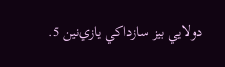دولايي بيز سازداکي يازي‌نين 5.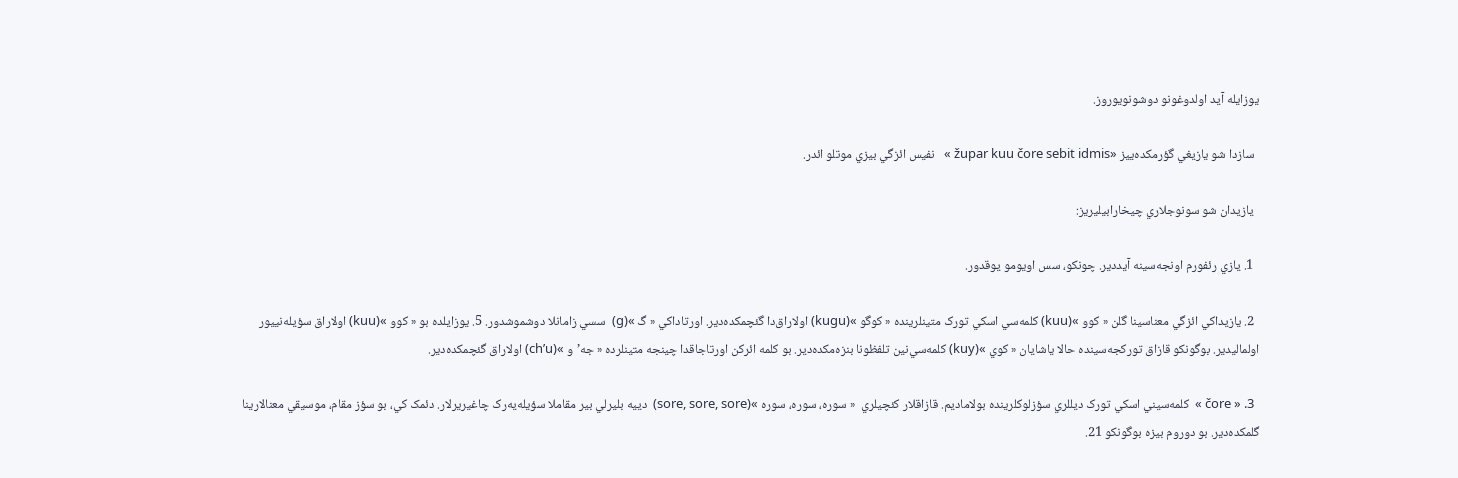يوزايله آيد اولدوغونو دوشونويوروز.

  سازدا شو يازيغي گؤرمکده‌ييز «župar kuu čore sebit idmis »   نفيس ائزگي بيزي موتلو ائدر.

  يازيدان شو سونوجلاري چيخارابيليريز:

  1. يازي رئفورم اونجه‌سينه آيددير. چونکو، سس اويومو يوقدور.

  2. يازيداکي ائزگي معناسينا گلن « کوو »(kuu) کلمه‌سي اسکي تورک متينلرينده « کوگو »(kugu) اولاراق‌دا گئچمکده‌دير. اورتاداکي « گ »(g)  سسي زامانلا دوشموشدور. 5. يوزايلده بو « کوو »(kuu) اولاراق سؤيله‌نييور اولماليدير. بوگونکو قازاق تورکجه‌سينده حالا ياشايان « کوي »(kuy) کلمه‌سي‌نين تلفظونا بنزه‌مکده‌دير. بو کلمه ائرکن اورتاجاقدا چينجه متينلرده « جه’و »(ch’u) اولاراق گئچمکده‌دير.

  3. « čore »  کلمه‌سيني اسکي تورک ديللري سؤزلوکلرينده بولاماديم. قازاقلار کئچيلري  « سوره، سوره، سوره »(sore, sore, sore)  دييه بليرلي بير مقاملا سؤيله‌يه‌رک چاغيريرلار. دئمک کي، بو سؤز مقام، موسيقي معنالارينا گلمکده‌دير. بو دوروم بيزه بوگونکو 21.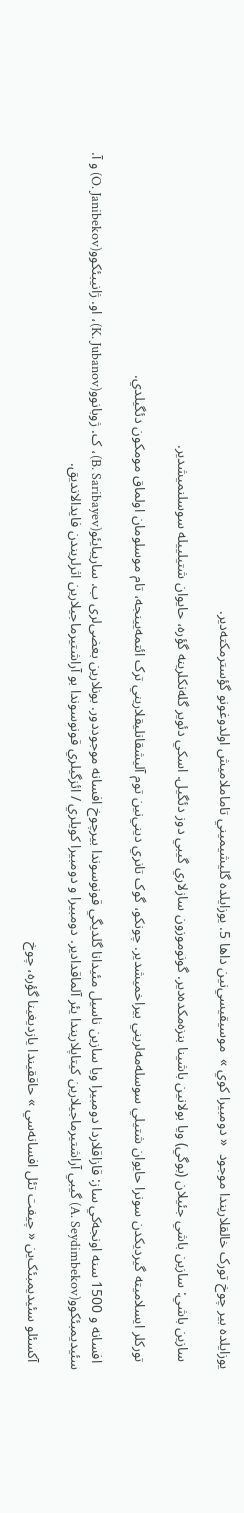يوزايلده بير چوخ تورک خالقلاريندا موجود  « دومبيرا کوي »  موسيقيسي‌نين داها 5. يوزايلده گليشيميني تاماملاميش اولدوغونو گؤسترمکته‌دير.

  سازين باشي: سازين باشي جئيلان (بوگي) ويا بولانين باشينا بنزه‌مکده‌دير. گونوموزون سازلاري گيبي دوز دئگيل. اسکي دئوير گله‌نکلرينه گؤره، حايوان شتيلييله سوسلنميشدير.

  تورکلر ايسلاميته گيرديکدن سونرا حايوان شتيلي سوسله‌مه‌لريني بيراخميشدير. چونکو، گوک تانري ديني‌نين توم آليشقانليقلاريني ترک ائتمه‌يينجه، تام موسلومان اولماق مومکون دئگيلدي.

  افسانه و 1500 سنه اونجه‌کي ساز: قازاقلاردا دومبيرا ويا سازين ناسيل مئيدانا گلديگي قونوسوندا بيرچوخ افسانه موجوددور. بونلارين بعضی‌لری ب. ساريبايئو(B. Saribayev)، ک. ژوبانوو(K. Jubanov)، او. ژانيبئکوو(O. Janibekov) و آ. سئيديمبئکوو(A. Seydimbekov) گيبي آراشتيرماجيلارين کيتاپلاريندا يئر آلماقدادير. دومبيرا و دومبيرا کويلري / ائزگيلري قونوسوندا بو آراشتيرماجيلارين اثرلريندن فايدالانديق.

  آکسئلو سئيديمبئک‌ين « چيفت تئل افسانه‌سي » حاققيندا يازديغينا گؤره، چوخ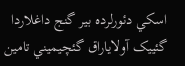اسکي دئورلرده بير گنج داغلاردا گئييک آولاياراق گئچيميني تامين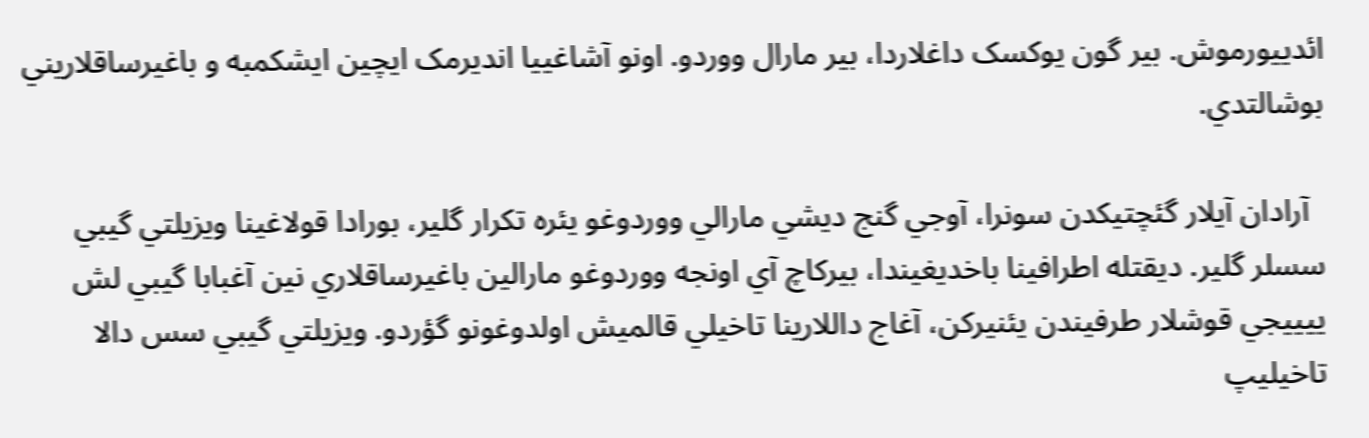ائدييورموش. بير گون يوکسک داغلاردا، بير مارال ووردو. اونو آشاغييا انديرمک ايچين ايشکمبه و باغيرساقلاريني بوشالتدي.

  آرادان آيلار گئچتيکدن سونرا، آوجي گنج ديشي مارالي ووردوغو يئره تکرار گلير، بورادا قولاغينا ويزيلتي گيبي سسلر گلير. ديقتله اطرافينا باخديغيندا، بيرکاچ آي اونجه ووردوغو مارالين باغيرساقلاري نين آغبابا گيبي لش ييیيجي قوشلار طرفيندن يئنيرکن، آغاج داللارينا تاخيلي قالميش اولدوغونو گؤردو. ويزيلتي گيبي سس دالا تاخيليپ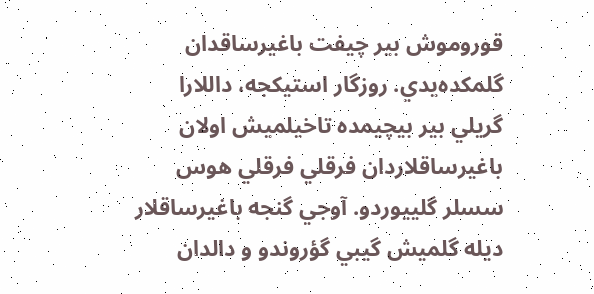قوروموش بير چيفت باغيرساقدان گلمکده‌يدي. روزگار استيکجه، داللارا گريلي بير بيچيمده تاخيلميش اولان باغيرساقلاردان فرقلي فرقلي هوس سسلر گلييوردو. آوجي گنجه باغيرساقلار ديله گلميش گيبي گؤروندو و دالدان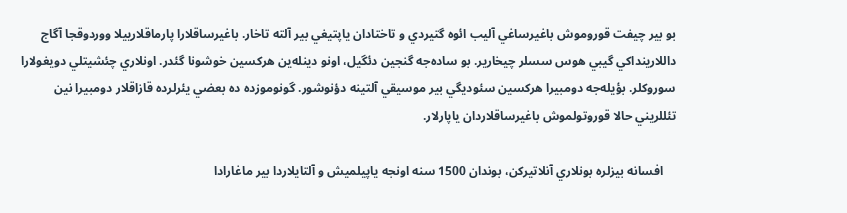بو بير چيفت قوروموش باغيرساغي آليب ائوه گتيردي و تاختادان ياپتيغي بير آلته تاخار. باغيرساقلارا پارماقلارييلا ووردوقجا آگاج داللارينداکي گيبي هوس سسلر چيخارير. بو ساده‌جه گنجين دئگيل، اونو دينله‌ين هرکسين خوشونا گئدر. اونلاري چئشيتلي دويغولارا سوروکلر. بؤيله‌جه دومبيرا هرکسين سئوديگي بير موسيقي آلتينه دؤنوشور. گونوموزده ده بعضي يئرلرده قازاقلار دومبيرا نين تئللريني حالا قوروتولموش باغيرساقلاردان ياپارلار.

    افسانه بيزلره بونلاري آنلاتيرکن، بوندان 1500 سنه اونجه ياپيلميش و آلتايلاردا بير ماغارادا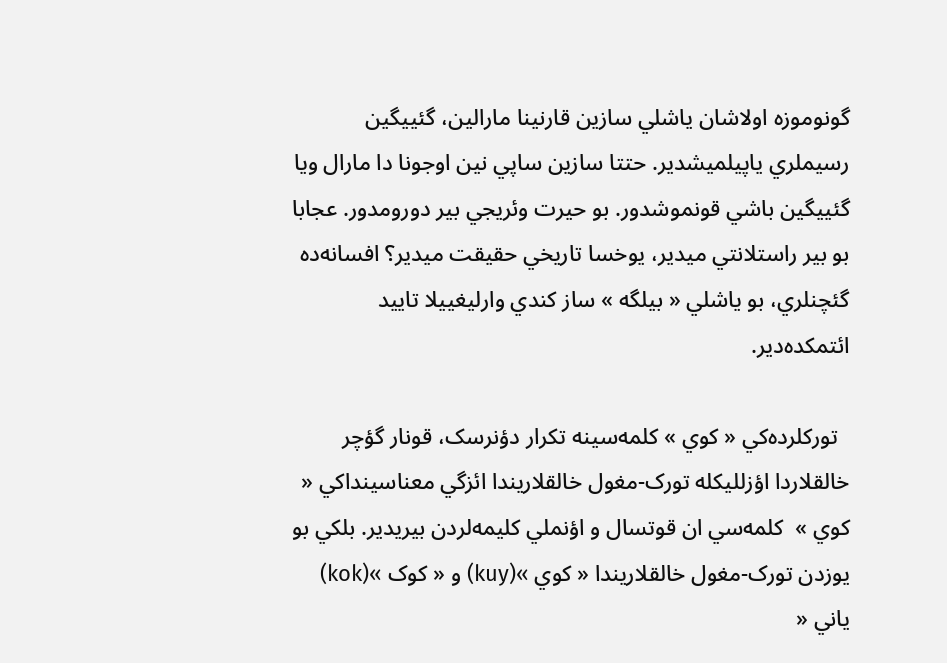گونوموزه اولاشان ياشلي سازين قارنينا مارالين، گئييگين رسيملري ياپيلميشدير. حتتا سازين ساپي نين اوجونا دا مارال ويا گئييگين باشي قونموشدور. بو حیرت وئريجي بير دورومدور. عجابا بو بير راستلانتي ميدير، يوخسا تاريخي حقیقت ميدير؟ افسانه‌ده گئچنلري، بو ياشلي « بيلگه » ساز کندي وارليغييلا تاييد ائتمکده‌دير.

  تورکلرده‌کي « کوي » کلمه‌سينه تکرار دؤنرسک، قونار گؤچر خالقلاردا اؤزلليکله تورک-مغول خالقلاريندا ائزگي معناسينداکي « کوي »  کلمه‌سي ان قوتسال و اؤنملي کليمه‌لردن بيريدير. بلکي بو يوزدن تورک-مغول خالقلاريندا « کوي »(kuy) و « کوک »(kok) ياني «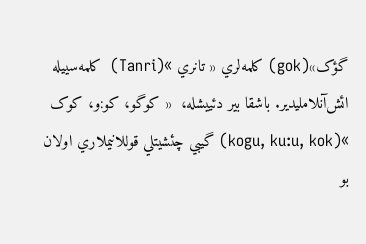گؤک»(gok) کلمه‌لري « تانري »(Tanri)  کلمه‌سييله ائش‌آنلامليدير. باشقا بير دئييشله،  « کوگو، کو:و، کوک »(kogu, ku:u, kok) گيبي چئشيتلي قوللانيملاري اولان بو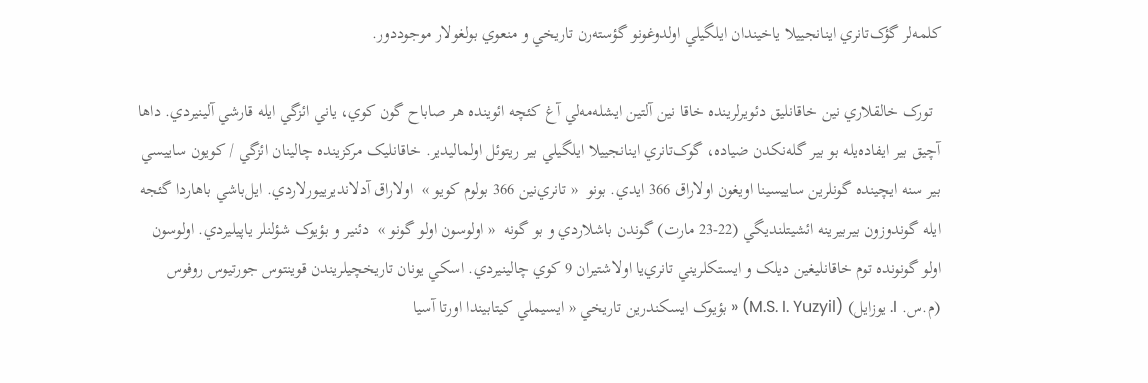کلمه‌لر گؤک‌تانري اينانجييلا ياخيندان ايلگيلي اولدوغونو گؤسته‌رن تاريخي و منعوي بولغولار موجوددور.

  تورک خالقلاري نين خاقانليق دئويرلرينده خاقا نين آلتين ايشله‌مه‌لي آغ کئچه ائوينده هر صاباح گون کوي، ياني ائزگي ايله قارشي آلينيردي. داها آچيق بير ايفاده‌يله بو بير گله‌نکدن ضياده، گوک‌تانري اينانجييلا ايلگيلي بير ريتوئل اولماليدير. خاقانليک مرکزينده چالينان ائزگي / کويون ساييسي بير سنه ايچينده گونلرين ساييسينا اويغون اولاراق 366 ايدي. بونو  « تانري‌نين 366 بولوم کويو »  اولاراق آدلانديرييورلاردي. ايل‌باشي باهاردا گئجه ايله گوندوزون بيربيرينه ائشيتلنديگي (22-23 مارت) گوندن باشلاردي و بو گونه  « اولوسون اولو گونو »  دئنير و بؤيوک شؤلنلر ياپيليردي. اولوسون اولو گونونده توم خاقانليغين ديلک و ايستکلريني تانري‌يا اولاشتيران 9 کوي چالينيردي. اسکي يونان تاريخچيلريندن قوينتوس جورتيوس روفوس (م.س. I. يوزايل) (M.S. I. Yuzyil) « بؤيوک ايسکندر‌ين تاريخي « ايسيملي کيتابيندا اورتا آسيا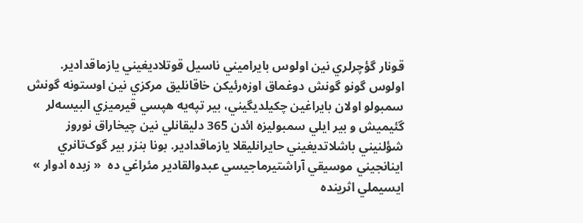قونار گؤچرلري نين اولوس بايراميني ناسيل قوتلاديغيني يازماقدادير. اولوس گونو گونش دوغماق اوزه‌رئيکن خاقانليق مرکزي نين اوستونه گونش سمبولو اولان بايراغين چکيلديگيني، بير تپه‌يه هپسي قيرميزي البيسه‌لر گئيميش و بير ايلي سمبوليزه ائدن 365 دليقانلي نين چيخاراق نوروز شؤلنيني باشلاتديغيني حايرانليقلا يازماقدادير. بونا بنزر بير گوک‌تانري اينانجيني موسيقي آراشتيرماجيسي عبدوالقادير مئراغي ده  « زبده ادوار » ايسيملي اثرينده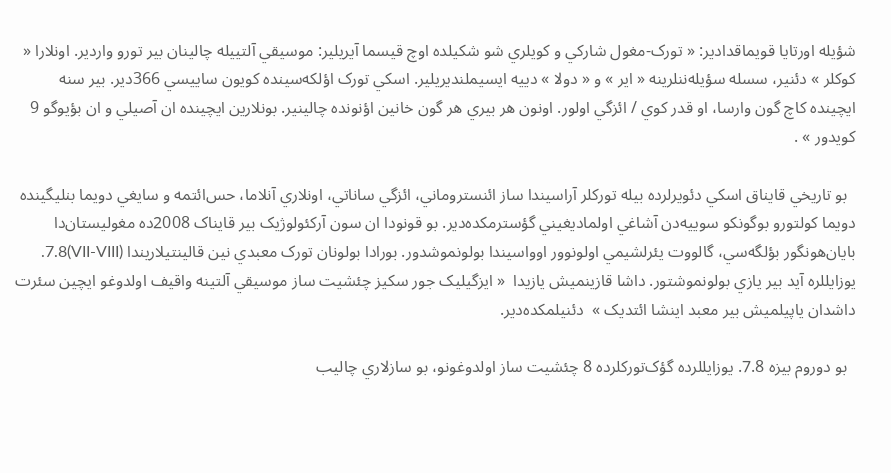شؤيله اورتايا قويماقدادير: « تورک-مغول شارکي و کويلري شو شکيلده اوچ قيسما آيريلير: موسيقي آلتييله چالينان بير تورو واردير. اونلارا « کوکلر » دئنير، سسله سؤيله‌ننلرينه « اير » و « دولا » دييه ايسيملنديريلير. اسکي تورک اؤلکه‌سينده کويون ساييسي 366دير. بير سنه ايچينده کاچ گون وارسا، او قدر کوي / ائزگي اولور. اونون هر بيري هر گون خانين اؤنونده چالينير. بونلارين ايچينده ان آصيلي و ان بؤيوگو 9 کويدور » .

  بو تاريخي قايناق اسکي دئويرلرده بيله تورکلر آراسيندا ساز ائنستروماني، ائزگي ساناتي، اونلاري آنلاما، حس‌ائتمه و سايغي دويما بنليگينده دويما کولتورو بوگونکو سوييه‌دن آشاغي اولماديغيني گؤسترمکده‌دير. بو قونودا ان سون آرکئولوژيک بير قايناک 2008ده مغوليستان‌دا بايان‌هونگور بؤلگه‌سي، گالووت يئرلشيمي اولونوور اوواسيندا بولونموشدور. بورادا بولونان تورک معبدي نين قالينتيلاريندا (VII-VIII)7.8. يوزايللره آيد بير يازي بولونموشتور. داشا قازينميش يازيدا  « ايزگيليک جور سکيز چئشيت ساز موسيقي آلتينه واقيف اولدوغو ايچين سئرت داشدان ياپيلميش بير معبد اينشا ائتديک »  دئنيلمکده‌دير.

  بو دوروم بيزه 7.8. يوزايللرده گؤک‌تورکلرده 8 چئشيت ساز اولدوغونو، بو سازلاري چاليب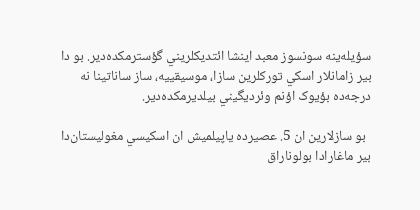سؤيله‌ينه سونسوز معبد اينشا ائتديکلريني گؤسترمکده‌دير. بو دا بير زامانلار اسکي تورکلرين سازا، موسيقييه، ساز ساناتينا نه درجه‌ده بؤيوک اؤنم وئرديگيني بيلديرمکده‌دير.

  بو سازلارين ان 5. عصيرده ياپيلميش ان اسکيسي مغوليستان‌دا بير ماغارادا بولوناراق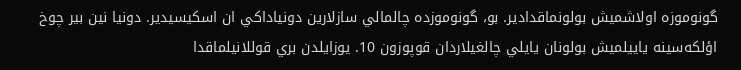گونوموزه اولاشميش بولونماقدادير. بو، گونوموزده چالمالي سازلارين دونياداکي ان اسکيسيدير. دونيا نين بير چوخ اؤلکه‌سينه ياييلميش بولونان يايلي چالغيلاردان قوپوزون 10. يوزايلدن بري قوللانيلماقدا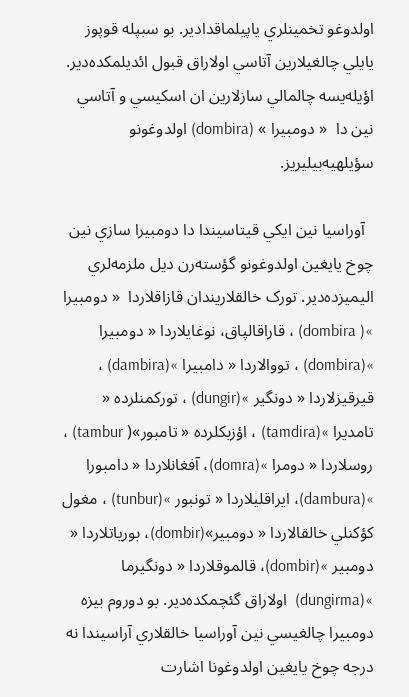اولدوغو تخمينلري ياپيلماقدادير. بو سبپله قوپوز يايلي چالغيلارين آتاسي اولاراق قبول ائديلمکده‌دير. اؤيله‌يسه چالمالي سازلارين ان اسکيسي و آتاسي نين دا  « دومبيرا » (dombira) اولدوغونو سؤيلهيه‌بيليريز.

  آوراسيا نين ايکي قيتاسيندا دا دومبيرا سازي نين چوخ يايغين اولدوغونو گؤسته‌رن ديل ملزمه‌لري اليميزده‌دير. تورک خالقلاريندان قازاقلاردا  « دومبيرا »( dombira) ، قاراقالپاق، نوغايلاردا « دومبيرا »(dombira) ، تووالاردا « دامبيرا »(dambira) ، قيرقيزلاردا « دونگير »(dungir) ، تورکمنلرده « تامديرا »(tamdira) ، اؤزبکلرده « تامبور»( tambur) ، روسلاردا « دومرا »(domra)، آفغانلاردا « دامبورا »(dambura)، ايراقليلاردا « تونبور »(tunbur) ، مغول کؤکنلي خالقالاردا « دومبير»(dombir)، بورياتلاردا « دومبير »(dombir)، قالموقلاردا « دونگيرما »(dungirma)  اولاراق گئچمکده‌دير. بو دوروم بيزه دومبيرا چالغيسي نين آوراسيا خالقلاري آراسيندا نه درجه چوخ يايغين اولدوغونا اشارت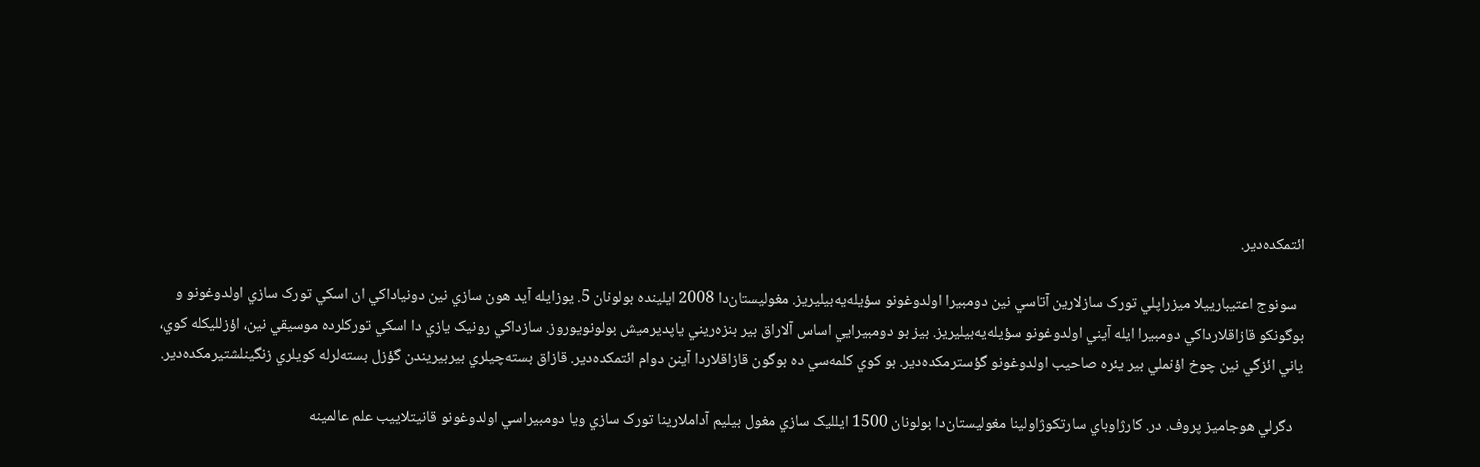ائتمکده‌دير.

  سونوج اعتيبارييلا ميزراپلي تورک سازلارين آتاسي نين دومبيرا اولدوغونو سؤيله‌يه‌بيليريز. مغوليستان‌دا 2008 ايلينده بولونان 5. يوزايله آيد هون سازي نين دونياداکي ان اسکي تورک سازي اولدوغونو و بوگونکو قازاقلارداکي دومبيرا ايله آيني اولدوغونو سؤيله‌يه‌بيليريز. بيز بو دومبيرايي اساس آلاراق بير بنزه‌ريني ياپديرميش بولونويوروز. سازداکي رونيک يازي دا اسکي تورکلرده موسيقي نين، اؤزلليکله کوي، ياني ائزگي نين چوخ اؤنملي بير يئره صاحيب اولدوغونو گؤسترمکده‌دير. بو کوي کلمه‌سي ده بوگون قازاقلاردا آينن دوام ائتمکده‌دير. قازاق بسته‌چيلري بيربيريندن گؤزل بسته‌لرله کويلري زنگينلشتيرمکده‌دير.

   دگرلي هوجاميز پروف. در. کارژاوباي سارتکوژاولينا مغوليستان‌دا بولونان 1500 ايلليک سازي مغول بيليم آداملارينا تورک سازي ويا دومبيراسي اولدوغونو قانيتلاييب علم عالمينه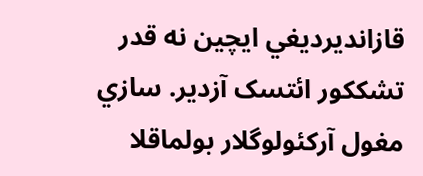قازانديرديغي ايچين نه قدر تشککور ائتسک آزدير. سازي مغول آرکئولوگلار بولماقلا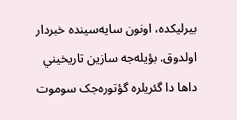بيرليکده، اونون سايه‌سينده خبردار اولدوق. بؤيله‌جه سازين تاريخيني داها دا گئريلره گؤتوره‌جک سوموت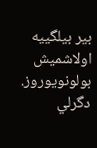بير بيلگييه اولاشميش بولونويوروز. دگرلي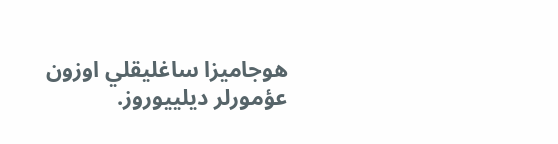هوجاميزا ساغليقلي اوزون عؤمورلر ديلييوروز.